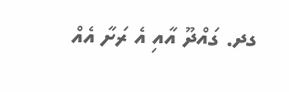ގދ. ގައްދޫ އާއި އެ ރަށާ އެއް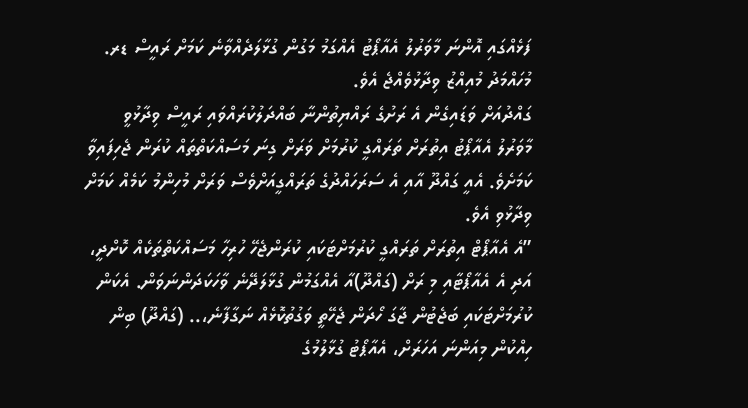ފަޅެއްގައި އޮންނަ މާވަރުލު އެއާޕޯޓު އެއްގަމު މަގުން ގުޅާލަދެއްވާނެ ކަމަށް ރައީސް ޑރ. މުހައްމަދު މުއިއްޒު ވިދާޅުވެއްޖެ އެވެ.
ގައްދުއަށް ވަޑައިގެން އެ ރަށުގެ ރައްޔިތުންނާ ބައްދަލުކުރައްވައި ރައީސް ވިދާޅުވީ މާވަރުލު އެއާޕޯޓު އިތުރަށް ތަރައްގީ ކުރުމަށް ވަރަށް ގިނަ މަސައްކަތްތައް ކުރަން ޖެހިފައިވާ ކަމަށެވެ. އެއީ ގައްދޫ އާއި އެ ސަރަހައްދުގެ ތަރައްގީއަށްވެސް ވަރަށް މުހިންމު ކަމެއް ކަމަށް ވިދާޅުވި އެވެ.
”އެ އެއާޕޯޓް އިތުރަށް ތަރައްގީ ކުރުމަށްޓަކައި ކުރަންޖެހޭ ހުރިހާ މަސައްކަތްތަކެއް ކޮށްދީ، އަދި އެ އެއާޕޯޓާއި މި ރަށް (ގައްދޫ)އާ އެއްގަމުން ގުޅާލަދޭނެ ވާހަކަދަންނަވަން. އެކަން ކުރުމަށްޓަކައި ބަޖެޓުން ޖާގަ ހޯދަން ޖެހޭތީ ވަގުތުކޮޅެއް ނަގާފާނެ،.. (ގައްދޫ) ބިން ހިއްކުން މިއަންނަ އަހަރަށް، އެއާޕޯޓު ގުޅާލުމުގެ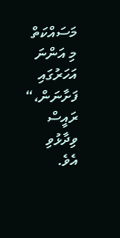މަސައްކަތް މި އަންނަ އަހަރުގައި ފަށާނަން،“ ރައީސް ވިދާޅުވި އެވެ.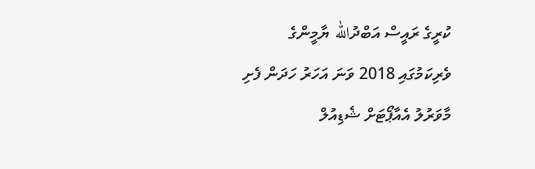ކުރީގެ ރައީސް އަބްދުالله ޔާމީންގެ ވެރިކަމުގައި 2018 ވަނަ އަހަރު ހަދަން ފެށި މާވަރުލު އެއާޕޯޓަށް ޝެޑިއުލް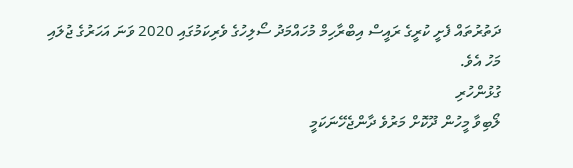ދަތުރުތައް ފެށީ ކުރީގެ ރައީސް އިބްރާހިމް މުހައްމަދު ސޯލިހުގެ ވެރިކަމުގައި 2020 ވަނަ އަހަރުގެ ޖުލައި މަހު އެވެ.
ގުޅުންހުރި
ލޯބިވާ މީހުން ދޫކޮށް މަރުވެ ދާންޖެހޭނަކަމީ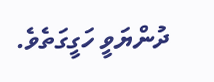ދުންޔަވީ ހަގީގަތެވެ.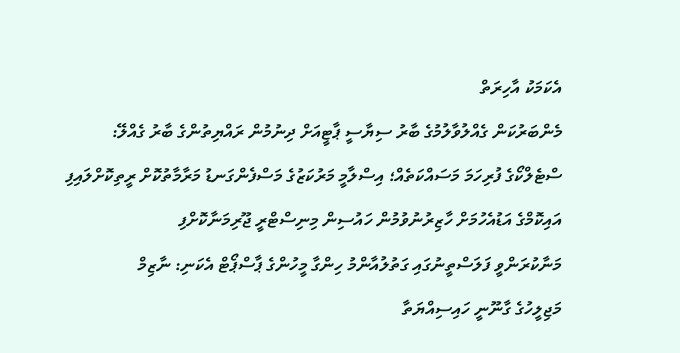އެކަމަކު އާހިރަތް
މެންބަރުކަން ގެއްލުވާލުމުގެ ބާރު ސިޔާސީ ޕާޓީއަށް ދިނުމުން ރައްޔިތުންގެ ބާރު ގެއްލޭ:
ސްޓެލްކޯގެ ފުރިހަމަ މަސައްކަތެއް؛ އިސްލާމީ މަރުކަޒުގެ މަސްފެންގަނޑު މަރާމާތުކޮށް ރީތިކޮށްލައިފި
އައިކޮމްގެ އަޑުއެހުމަށް ހާޒިރުނުވުމުން ހައުސިން މިނިސްޓްރީ ޖޫރިމަނާކޮށްފި
މަނާކުރަންވީ ފަލަސްތީނުގައި ގަތުލުއާންމު ހިންގާ މީހުންގެ ޕާސްޕޯޓް އެކަނި: ނާޒިމް
މަޖިލީހުގެ ގާނޫނީ ހައިސިއްޔަތާ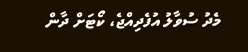މެދު ސުވާލު އުފެދިއްޖެ، ކޯޓަށް ދާން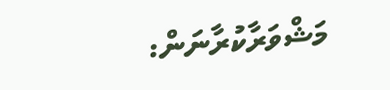މަޝްވަރާކުރާނަން: